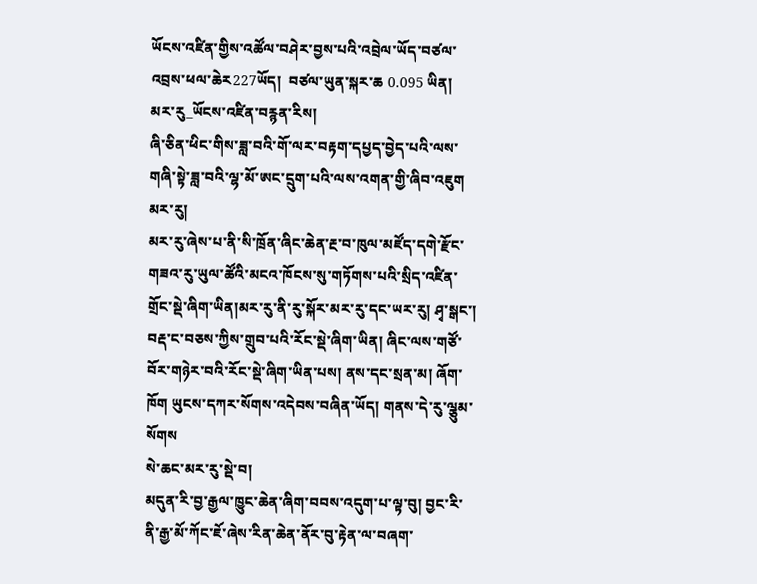ཡོངས་འཛིན་གྱིས་འཚོལ་བཤེར་བྱས་པའི་འབྲེལ་ཡོད་བཙལ་འབྲས་ཕལ་ཆེར227ཡོད།  བཙལ་ཡུན་སྐར་ཆ 0.095 ཡིན།
མར་རུ_ཡོངས་འཛིན་བརྙན་རིས།
ཞི་ཅིན་ཕིང་གིས་ཟླ་བའི་གོ་ལར་བརྟག་དཔྱད་བྱེད་པའི་ལས་གཞི་སྟེ་ཟླ་བའི་ལྷ་མོ་ཨང་དྲུག་པའི་ལས་འགན་གྱི་ཞིབ་འཇུག
མར་རུ།
མར་རུ་ཞེས་པ་ནི་སི་ཁྲོན་ཞིང་ཆེན་རྔ་བ་ཁུལ་མཛོད་དགེ་རྫོང་གཟའ་རུ་ཡུལ་ཚོའི་མངའ་ཁོངས་སུ་གཏོགས་པའི་སྲིད་འཛིན་གྲོང་སྡེ་ཞིག་ཡིན།མར་རུ་ནི་རུ་སྐོར་མར་རུ་དང་ཡར་རུ། ཤྭ་སྒང་། བརྡ་ང་བཅས་ཀྱིས་གྲུབ་པའི་རོང་སྡེ་ཞིག་ཡིན། ཞིང་ལས་གཙོ་བོར་གཉེར་བའི་རོང་སྡེ་ཞིག་ཡིན་པས། ནས་དང་སྲན་མ། ཞོག་ཁོག ཡུངས་དཀར་སོགས་འདེབས་བཞིན་ཡོད། གནས་དེ་རུ་ལྕུམ་སོགས
སེ་ཆང་མར་རུ་སྡེ་བ།
མདུན་རི་བྱ་རྒྱལ་ཁྱུང་ཆེན་ཞིག་བབས་འདུག་པ་ལྟ་བུ། བྱང་རི་ནི་རྒྱ་མོ་ཀོང་ཇོ་ཞེས་རིན་ཆེན་ནོར་བུ་རྟེན་ལ་བཞག་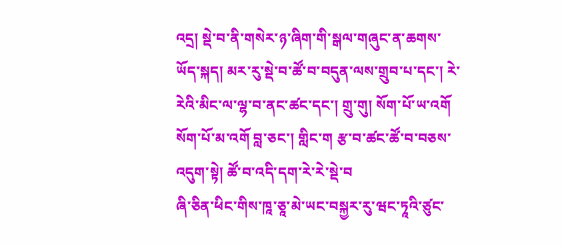འདྲ། སྡེ་བ་ནི་གསེར་ཉ་ཞིག་གི་སྒལ་གཞུང་ན་ཆགས་ཡོད་སྐད། མར་རུ་སྡེ་བ་ཚོ་བ་བདུན་ལས་གྲུབ་པ་དང་། རེ་རེའི་མིང་ལ་ལྷ་བ་ནང་ཚང་དང་། གྲུ་གུ། སོག་པོ་ཡ་འགོ སོག་པོ་མ་འགོ བླ་ཅང་། གླིང་ག རྩ་བ་ཚང་ཚོ་བ་བཅས་འདུག་སྟེ། ཚོ་བ་འདི་དག་རེ་རེ་སྡེ་བ
ཞི་ཅིན་ཕིང་གིས་ཁཱ་ཅཱ་མེ་ཡང་བསྐྱར་རུ་ཝང་ཏཱའི་ཙུང་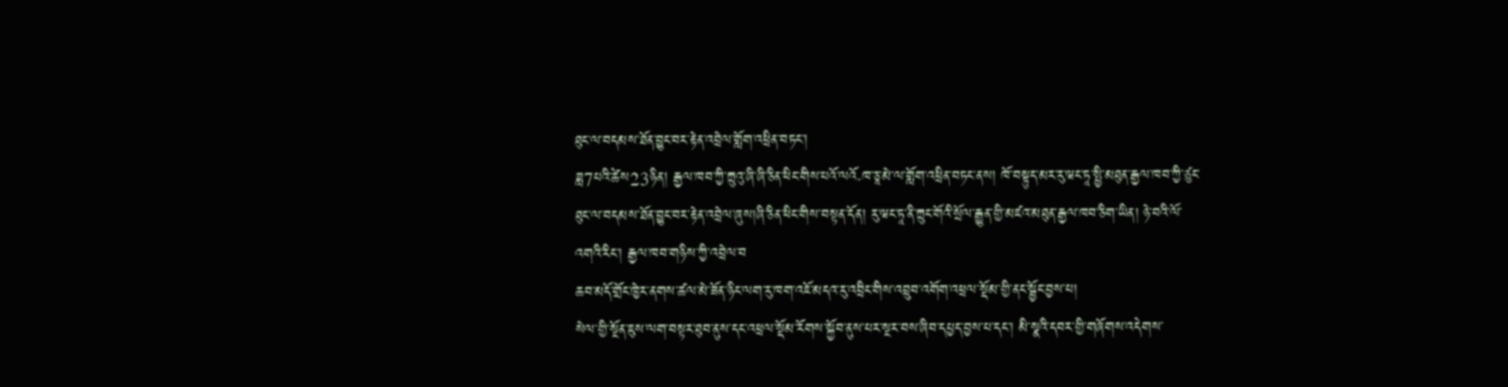ཐུང་ལ་བདམས་ཐོན་བྱུང་བར་རྟེན་འབྲེལ་གློག་འཕྲིན་བཏང་།
ཟླ7པའི་ཚེས23ཉིན། རྒྱལ་ཁབ་ཀྱི་ཀྲུའུ་ཞི་ཞི་ཅིན་ཕིང་གིས་པའོ་ལའོ·ཁ་ཅཱ་མེ་ལ་གློག་འཕྲིན་བཏང་ནས། ཁོ་བསྟུད་མར་རུ་ཝང་ཏཱ་སྤྱི་མཐུན་རྒྱལ་ཁབ་ཀྱི་ཙུང་ཐུང་ལ་བདམས་ཐོན་བྱུང་བར་རྟེན་འབྲེལ་ཞུས།ཞི་ཅིན་ཕིང་གིས་བསྟན་དོན། རུ་ཝང་ཏཱ་ནི་ཀྲུང་གོའི་སྲོལ་རྒྱུན་གྱི་མཛའ་མཐུན་རྒྱལ་ཁབ་ཅིག་ཡིན། ཉེ་བའི་ལོ་འགའི་རིང་། རྒྱལ་ཁབ་གཉིས་ཀྱི་འབྲེལ་བ
ཆབ་མདོ་གྲོང་ཁྱེར་ནགས་ཚལ་མེ་ཟོན་ཉིང་ལག་རུ་ཁག་འཇོ་མདའ་རུ་འབྲིང་གིས་འབྲུབ་འགོག་འཕྲལ་སྡོམ་གྱི་ནང་སྦྱོང་བྱས་པ།
སེལ་གྱི་སྔོན་ཇུས་ལག་བསྟར་ཐུབ་ནུས་དང་འཕྲལ་སྡོམ་རོགས་སྐྱོབ་ནུས་པར་སྔར་བས་ཞིབ་དཔྱད་བྱས་པ་དང་། མི་སྣའི་དབར་གྱི་གཞོགས་འདེགས་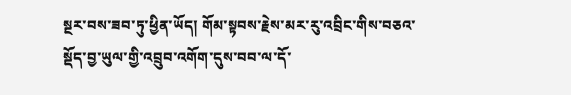སྔར་བས་ཟབ་ཏུ་ཕྱིན་ཡོད། གོམ་སྟབས་རྗེས་མར་རུ་འབྲིང་གིས་བཅའ་སྡོད་བྱ་ཡུལ་གྱི་འབྲུབ་འགོག་དུས་བབ་ལ་དོ་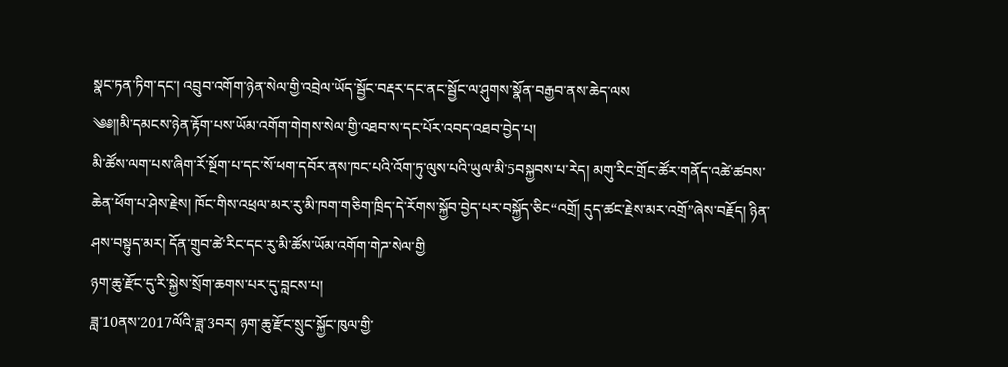སྣང་ཏན་ཏིག་དང་། འབྲུབ་འགོག་ཉེན་སེལ་གྱི་འབྲེལ་ཡོད་སྦྱོང་བརྡར་དང་ནང་སྦྱོང་ལ་ཤུགས་སྣོན་བརྒྱབ་ནས་ཆེད་ལས
༄༅།།མི་དམངས་ཉེན་རྟོག་པས་ཡོམ་འགོག་གེགས་སེལ་གྱི་འཐབ་ས་དང་པོར་འབད་འཐབ་བྱེད་པ།
མི་ཚོས་ལག་པས་ཞིག་རོ་སྔོག་པ་དང་སོ་ཕག་དབོར་ནས་ཁང་པའི་འོག་ཏུ་ལུས་པའི་ཡུལ་མི་5བསྐྱབས་པ་རེད། མགུ་རིང་གྲོང་ཚོར་གནོད་འཚེ་ཚབས་ཆེན་ཕོག་པ་ཤེས་རྗེས། ཁོང་གིས་འཕྲལ་མར་རུ་མི་ཁག་གཅིག་ཁྲིད་དེ་རོགས་སྐྱོབ་བྱེད་པར་བསྐྱོད་ཅིང“འགྲོ། དུད་ཚང་རྗེས་མར་འགྲོ”ཞེས་བརྗོད། ཉིན་ཤས་བསྟུད་མར། དོན་གྲུབ་ཚེ་རིང་དང་རུ་མི་ཚོས་ཡོམ་འགོག་གེཌ་སེལ་གྱི
ཉག་ཆུ་རྫོང་དུ་རི་སྐྱེས་སྲོག་ཆགས་པར་དུ་བླངས་པ།
ཟླ་10ནས་2017ལོའི་ཟླ་3བར། ཉག་ཆུ་རྫོང་སྲུང་སྐྱོང་ཁུལ་གྱི་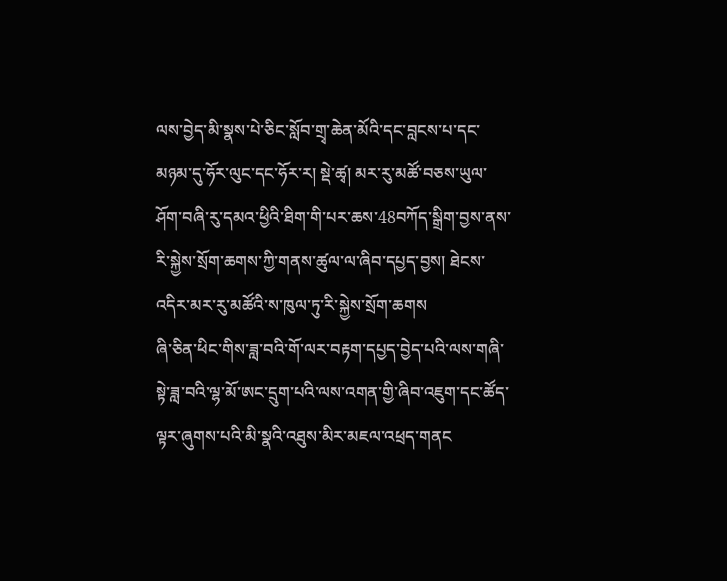ལས་བྱེད་མི་སྣས་པེ་ཅིང་སློབ་གྲྭ་ཆེན་མོའི་དང་བླངས་པ་དང་མཉམ་དུ་ཧོར་ལུང་དང་ཧོར་ར། སྡེ་ཚྭ། མར་རུ་མཚོ་བཅས་ཡུལ་ཤོག་བཞི་རུ་དམའ་ཕྱིའི་ཐིག་གི་པར་ཆས་48བཀོད་སྒྲིག་བྱས་ནས་རི་སྐྱེས་སྲོག་ཆགས་ཀྱི་གནས་ཚུལ་ལ་ཞིབ་དཔྱད་བྱས། ཐེངས་འདིར་མར་རུ་མཚོའི་ས་ཁུལ་ཏུ་རི་སྐྱེས་སྲོག་ཆགས
ཞི་ཅིན་ཕིང་གིས་ཟླ་བའི་གོ་ལར་བརྟག་དཔྱད་བྱེད་པའི་ལས་གཞི་སྟེ་ཟླ་བའི་ལྷ་མོ་ཨང་དྲུག་པའི་ལས་འགན་གྱི་ཞིབ་འཇུག་དང་ཚོད་ལྟར་ཞུགས་པའི་མི་སྣའི་འཐུས་མིར་མཇལ་འཕྲད་གནང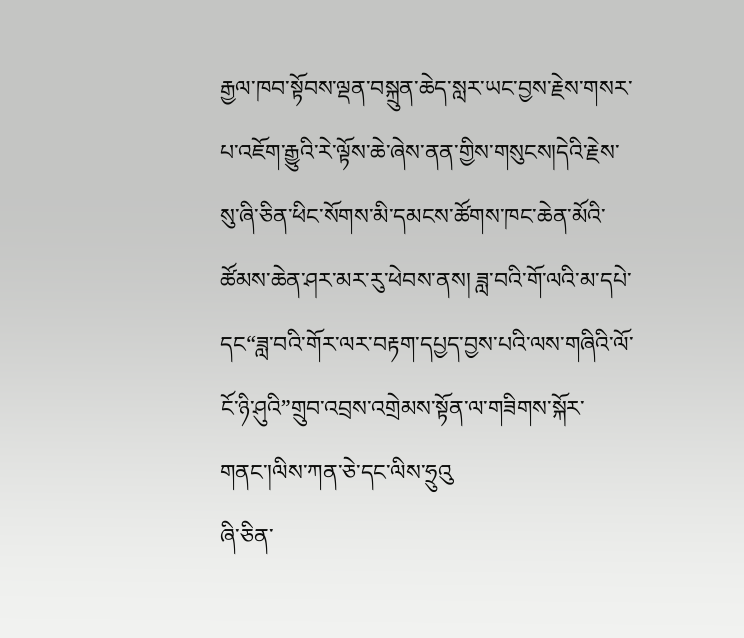རྒྱལ་ཁབ་སྟོབས་ལྡན་བསྐྲུན་ཆེད་སླར་ཡང་བྱས་རྗེས་གསར་པ་འཇོག་རྒྱུའི་རེ་ལྟོས་ཆེ་ཞེས་ནན་གྱིས་གསུངས།དེའི་རྗེས་སུ་ཞི་ཅིན་ཕིང་སོགས་མི་དམངས་ཚོགས་ཁང་ཆེན་མོའི་ཚོམས་ཆེན་ཤར་མར་རུ་ཕེབས་ནས། ཟླ་བའི་གོ་ལའི་མ་དཔེ་དང“ཟླ་བའི་གོར་ལར་བརྟག་དཔྱད་བྱས་པའི་ལས་གཞིའི་ལོ་ངོ་ཉི་ཤུའི”གྲུབ་འབྲས་འགྲེམས་སྟོན་ལ་གཟིགས་སྐོར་གནང་།ལིས་ཀན་ཅེ་དང་ལིས་ཧྲུའུ
ཞི་ཅིན་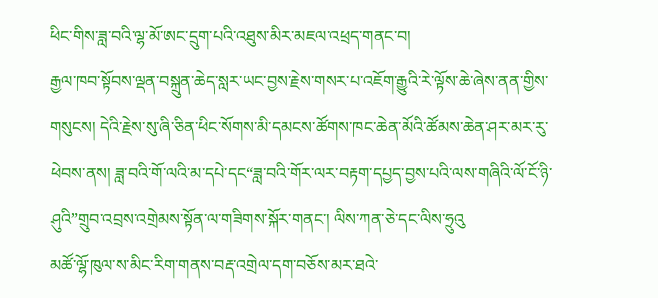ཕིང་གིས་ཟླ་བའི་ལྷ་མོ་ཨང་དྲུག་པའི་འཐུས་མིར་མཇལ་འཕྲད་གནང་བ།
རྒྱལ་ཁབ་སྟོབས་ལྡན་བསྐྲུན་ཆེད་སླར་ཡང་བྱས་རྗེས་གསར་པ་འཇོག་རྒྱུའི་རེ་ལྟོས་ཆེ་ཞེས་ནན་གྱིས་གསུངས། དེའི་རྗེས་སུ་ཞི་ཅིན་ཕིང་སོགས་མི་དམངས་ཚོགས་ཁང་ཆེན་མོའི་ཚོམས་ཆེན་ཤར་མར་རུ་ཕེབས་ནས། ཟླ་བའི་གོ་ལའི་མ་དཔེ་དང“ཟླ་བའི་གོར་ལར་བརྟག་དཔྱད་བྱས་པའི་ལས་གཞིའི་ལོ་ངོ་ཉི་ཤུའི”གྲུབ་འབྲས་འགྲེམས་སྟོན་ལ་གཟིགས་སྐོར་གནང་། ལིས་ཀན་ཅེ་དང་ལིས་ཧྲུའུ
མཚོ་ལྷོ་ཁུལ་ས་མིང་རིག་གནས་བརྡ་འགྲེལ་དག་བཅོས་མར་ཐའེ་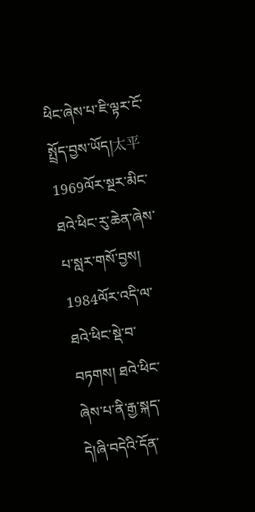ཕིང་ཞེས་པ་ཇི་ལྟར་ངོ་སྤྲོད་བྱས་ཡོད།太平
1969ལོར་སྔར་མིང་ཐའེ་ཕིང་རུ་ཆེན་ཞེས་པ་སླར་གསོ་བྱས། 1984ལོར་འདི་ལ་ཐའེ་ཕིང་སྡེ་བ་བཏགས། ཐའེ་ཕིང་ཞེས་པ་ནི་རྒྱ་སྐད་དེ།ཞི་བདེའི་དོན་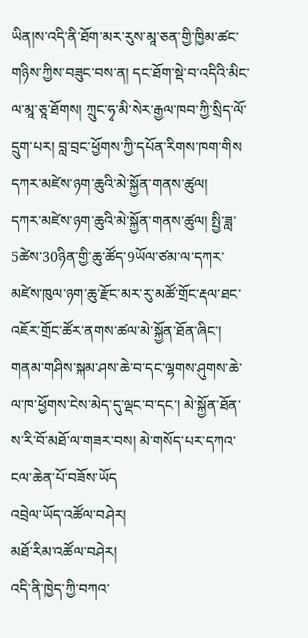ཡིན།ས་འདི་ནི་ཐོག་མར་རུས་མཱ་ཅན་གྱི་ཁྱིམ་ཚང་གཉིས་ཀྱིས་བཟུང་བས་ན། དང་ཐོག་སྡེ་བ་འདིའི་མིང་ལ་མཱ་ཅཱ་ཐོགས། ཀྲུང་ཧྭ་མི་སེར་རྒྱལ་ཁབ་ཀྱི་སྲིད་ལོ་དྲུག་པར། བླ་བྲང་ཕྱོགས་ཀྱི་དཔོན་རིགས་ཁག་གིས
དཀར་མཛེས་ཉག་ཆུའི་མེ་སྐྱོན་གནས་ཚུལ།
དཀར་མཛེས་ཉག་ཆུའི་མེ་སྐྱོན་གནས་ཚུལ། སྤྱི་ཟླ་5ཚེས་30ཉིན་གྱི་ཆུ་ཚོད་9ཡོལ་ཙམ་ལ་དཀར་མཛེས་ཁུལ་ཉག་ཆུ་རྫོང་མར་རུ་མཚོ་གྲོང་རྡལ་ཐང་འཇོར་གྲོང་ཚོར་ནགས་ཚལ་མེ་སྐྱོན་ཐོན་ཞིང་། གནམ་གཤིས་སྐམ་ཤས་ཆེ་བ་དང་ལྷགས་ཤུགས་ཆེ་ལ་ཁ་ཕྱོགས་ངེས་མེད་དུ་ལྡང་བ་དང་། མེ་སྐྱོན་ཐོན་ས་རི་བོ་མཐོ་ལ་གཟར་བས། མེ་གསོད་པར་དཀའ་ངལ་ཆེན་པོ་བཟོས་ཡོད
འབྲེལ་ཡོད་འཚོལ་བཤེར།
མཐོ་རིམ་འཚོལ་བཤེར།
འདི་ནི་ཁྱེད་ཀྱི་བཀའ་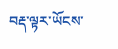བརྡ་ལྟར་ཡོངས་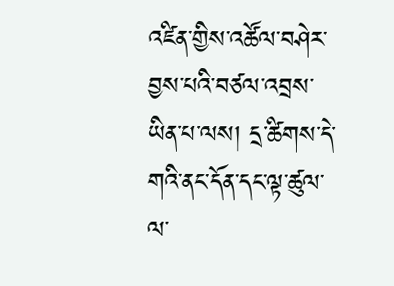འཛིན་གྱིས་འཚོལ་བཤེར་བྱས་པའི་བཙལ་འབྲས་ཡིན་པ་ལས། དྲ་ཚིགས་དེ་གའི་ནང་དོན་དང་ལྟ་ཚུལ་ལ་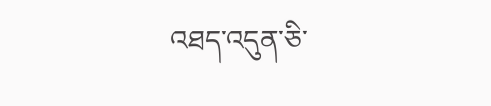འཐད་འདུན་ཅི་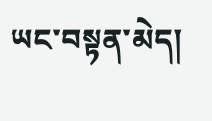ཡང་བསྟན་མེད།